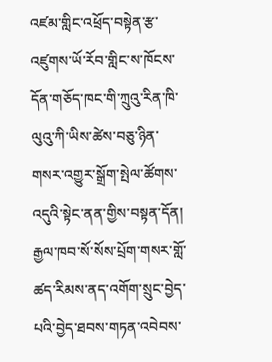འཛམ་གླིང་འཕྲོད་བསྟེན་རྩ་འཛུགས་ཡོ་རོབ་གླིང་ས་ཁོངས་དོན་གཅོད་ཁང་གི་ཀྲུའུ་རིན་ཁི་ལུའུ་ཀི་ཡིས་ཚེས་བཅུ་ཉིན་གསར་འགྱུར་སྒྲོག་སྤེལ་ཚོགས་འདུའི་སྟེང་ནན་གྱིས་བསྟན་དོན། རྒྱལ་ཁབ་སོ་སོས་པྲོག་གསར་གློ་ཚད་རིམས་ནད་འགོག་སྲུང་བྱེད་པའི་བྱེད་ཐབས་གཏན་འབེབས་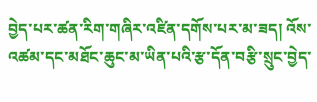བྱེད་པར་ཚན་རིག་གཞིར་འཛིན་དགོས་པར་མ་ཟད། འོས་འཚམ་དང་མཐོང་ཆུང་མ་ཡིན་པའི་རྩ་དོན་བརྩི་སྲུང་བྱེད་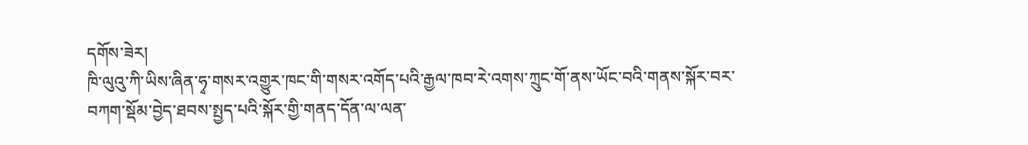དགོས་ཟེར།
ཁི་ལུའུ་ཀི་ཡིས་ཞིན་ཧྭ་གསར་འགྱུར་ཁང་གི་གསར་འགོད་པའི་རྒྱལ་ཁབ་རེ་འགས་ཀྲུང་གོ་ནས་ཡོང་བའི་གནས་སྐོར་བར་བཀག་སྡོམ་བྱེད་ཐབས་སྤྱད་པའི་སྐོར་གྱི་གནད་དོན་ལ་ལན་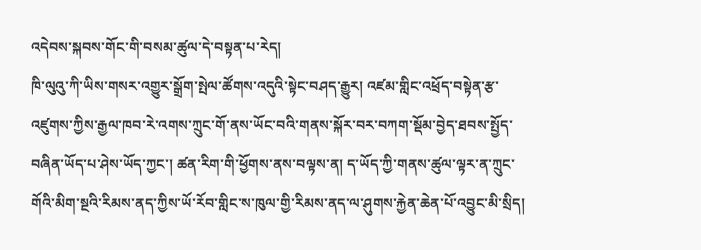འདེབས་སྐབས་གོང་གི་བསམ་ཚུལ་དེ་བསྟན་པ་རེད།
ཁི་ལུའུ་ཀི་ཡིས་གསར་འགྱུར་སྒྲོག་སྤེལ་ཚོགས་འདུའི་སྟེང་བཤད་རྒྱུར། འཛམ་གླིང་འཕྲོད་བསྟེན་རྩ་འཛུགས་ཀྱིས་རྒྱལ་ཁབ་རེ་འགས་ཀྲུང་གོ་ནས་ཡོང་བའི་གནས་སྐོར་བར་བཀག་སྡོམ་བྱེད་ཐབས་སྤྱོད་བཞིན་ཡོད་པ་ཤེས་ཡོད་ཀྱང་། ཚན་རིག་གི་ཕྱོགས་ནས་བལྟས་ན། ད་ཡོད་ཀྱི་གནས་ཚུལ་ལྟར་ན་ཀྲུང་གོའི་མིག་སྔའི་རིམས་ནད་ཀྱིས་ཡོ་རོབ་གླིང་ས་ཁུལ་གྱི་རིམས་ནད་ལ་ཤུགས་རྐྱེན་ཆེན་པོ་འབྱུང་མི་སྲིད།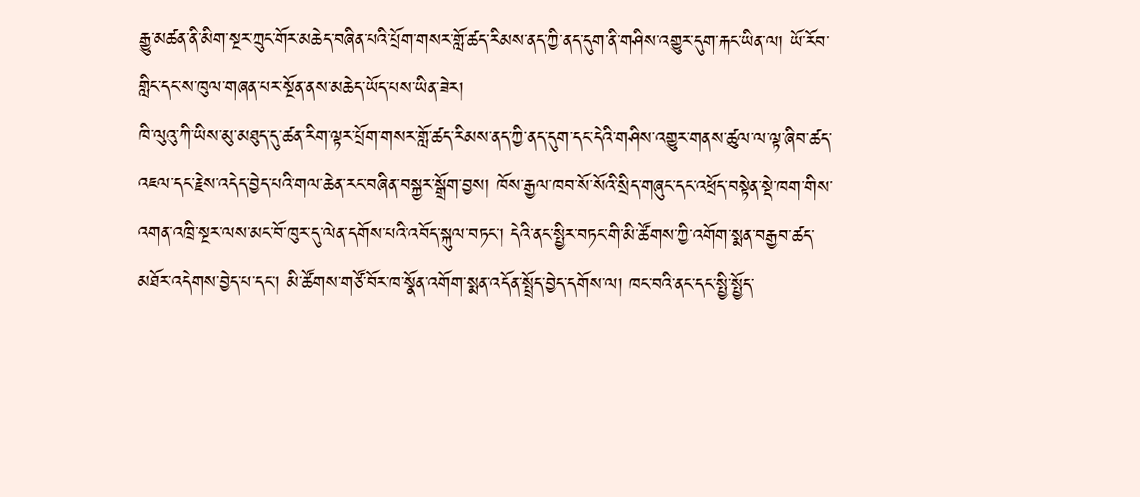རྒྱུ་མཚན་ནི་མིག་སྔར་ཀྲུང་གོར་མཆེད་བཞིན་པའི་པྲོག་གསར་གློ་ཚད་རིམས་ནད་ཀྱི་ནད་དུག་ནི་གཤིས་འགྱུར་དུག་རྐང་ཡིན་ལ། ཡོ་རོབ་གླིང་དང་ས་ཁུལ་གཞན་པར་སྔོན་ནས་མཆེད་ཡོད་པས་ཡིན་ཟེར།
ཁི་ལུའུ་ཀི་ཡིས་མུ་མཐུད་དུ་ཚན་རིག་ལྟར་པྲོག་གསར་གློ་ཚད་རིམས་ནད་ཀྱི་ནད་དུག་དང་དེའི་གཤིས་འགྱུར་གནས་ཚུལ་ལ་ལྟ་ཞིབ་ཚད་འཇལ་དང་རྗེས་འདེད་བྱེད་པའི་གལ་ཆེན་རང་བཞིན་བསྐྱར་སྒྲོག་བྱས། ཁོས་རྒྱལ་ཁབ་སོ་སོའི་སྲིད་གཞུང་དང་འཕྲོད་བསྟེན་སྡེ་ཁག་གིས་འགན་འཁྲི་སྔར་ལས་མང་བོ་ཁུར་དུ་ལེན་དགོས་པའི་འབོད་སྐུལ་བཏང་། དེའི་ནང་སྤྱིར་བཏང་གི་མི་ཚོགས་ཀྱི་འགོག་སྨན་བརྒྱབ་ཚད་མཐོར་འདེགས་བྱེད་པ་དང་། མི་ཚོགས་གཙོ་བོར་ཁ་སྣོན་འགོག་སྨན་འདོན་སྤྲོད་བྱེད་དགོས་ལ། ཁང་བའི་ནང་དང་སྤྱི་སྤྱོད་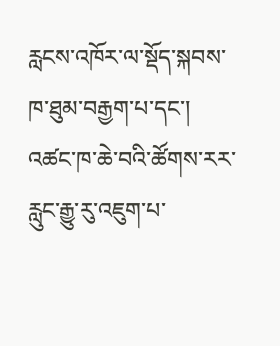རླངས་འཁོར་ལ་སྡོད་སྐབས་ཁ་ཐུམ་བརྒྱག་པ་དང་། འཚང་ཁ་ཆེ་བའི་ཚོགས་རར་རླུང་རྒྱུ་རུ་འཇུག་པ་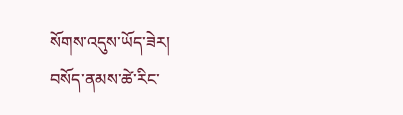སོགས་འདུས་ཡོད་ཟེར།
བསོད་ནམས་ཚེ་རིང་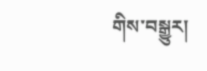གིས་བསྒྱུར།